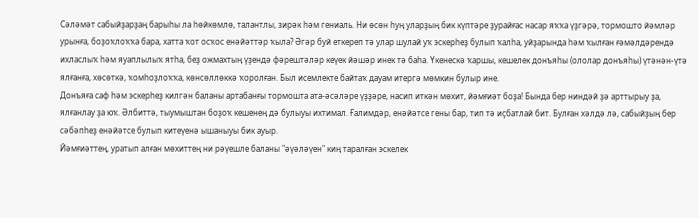Сәләмәт сабыйҙарҙаң барыһы ла һөйкөмлө, талантлы, зирәк һәм гениаль. Ни өсөн һуң уларҙың бик күптәре ҙурайғас насар яҡҡа үҙгәрә, тормошто йәмләр урынға, боҙоҡлоҡҡа бара, хатта ҡот осҡос енәйәттәр ҡыла? Әгәр буй еткереп тә улар шулай уҡ эскерһеҙ булып ҡалһа, уйҙарында һәм ҡылған ғәмәлдәрендә ихласлыҡ һәм яуаплылыҡ ятһа, беҙ ожмахтың үҙендә фәрештәләр кеүек йәшәр инек тә баһа. Үкенескә ҡаршы, кешелек донъяһы (ололар донъяһы) үтәнән-үтә ялғанға, хөсөткә, ҡомһоҙлоҡҡа, көнсөллөккә ҡоролған. Был исемлекте байтаҡ дауам итергә мөмкин булыр ине.
Донъяға саф һәм эскерһеҙ килгән баланы артабанғы тормошта ата-әсәләре үҙҙәре, насип иткән мөхит, йәмғиәт боҙа! Бында бер ниндәй ҙә арттырыу ҙа, ялғанлау ҙа юҡ. Әлбиттә, тыумыштан боҙоҡ кешенең дә булыуы ихтимал. Ғалимдәр, енәйәтсе гены бар, тип тә иҫбатлай бит. Булған хәлдә лә, сабыйҙың бер сәбәпһеҙ енәйәтсе булып китеүенә ышаныуы бик ауыр.
Йәмғиәттең, уратып алған мөхиттең ни рәүешле баланы "әүәләүен" киң таралған эскелек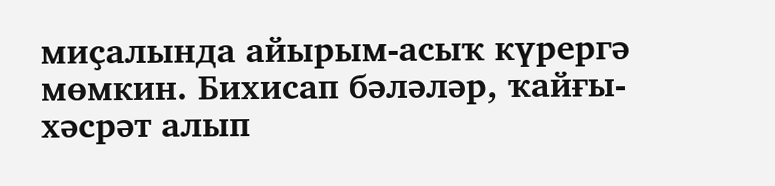миҫалында айырым-асыҡ күрергә мөмкин. Бихисап бәләләр, ҡайғы-хәсрәт алып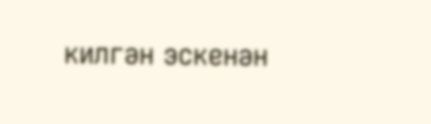килгән эскенән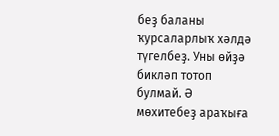беҙ баланы ҡурсаларлыҡ хәлдә түгелбеҙ. Уны өйҙә бикләп тотоп булмай. Ә мөхитебеҙ араҡыға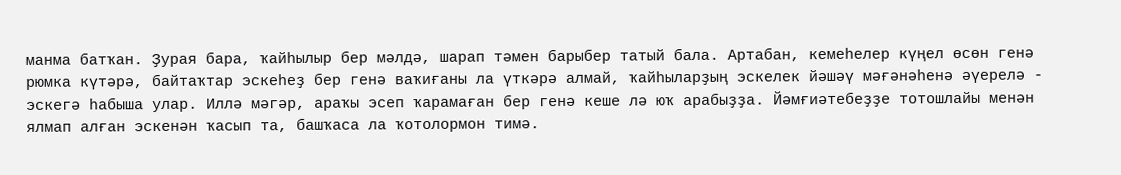манма батҡан. Ҙурая бара, ҡайһылыр бер мәлдә, шарап тәмен барыбер татый бала. Артабан, кемеһелер күңел өсөн генә рюмка күтәрә, байтаҡтар эскеһеҙ бер генә ваҡиғаны ла үткәрә алмай, ҡайһыларҙың эскелек йәшәү мәғәнәһенә әүерелә - эскегә һабыша улар. Иллә мәгәр, араҡы эсеп ҡарамаған бер генә кеше лә юҡ арабыҙҙа. Йәмғиәтебеҙҙе тотошлайы менән ялмап алған эскенән ҡасып та, башҡаса ла ҡотолормон тимә.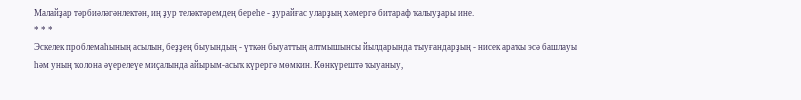Малайҙар тәрбиәләгәнлектән, иң ҙур теләктәремдең береһе - ҙурайғас уларҙың хәмергә битараф ҡалыуҙары ине.
* * *
Эскелек проблемаһының асылын, беҙҙең быуындың - үткән быуаттың алтмышынсы йылдарында тыуғандарҙың - нисек араҡы эсә башлауы һәм уның ҡолона әүерелеүе миҫалында айырым-асыҡ күрергә мөмкин. Көнкүрештә ҡыуаныу,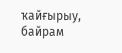ҡайғырыу, байрам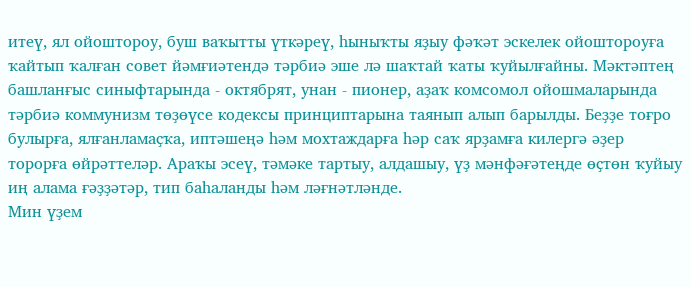итеү, ял ойоштороу, буш ваҡытты үткәреү, һыныҡты яҙыу фәҡәт эскелек ойоштороуға ҡайтып ҡалған совет йәмғиәтендә тәрбиә эше лә шаҡтай ҡаты ҡуйылғайны. Мәктәптең башланғыс синыфтарында - октябрят, унан - пионер, аҙаҡ комсомол ойошмаларында тәрбиә коммунизм төҙөүсе кодексы принциптарына таянып алып барылды. Беҙҙе тоғро булырға, ялғанламаҫҡа, иптәшеңә һәм мохтаждарға һәр саҡ ярҙамға килергә әҙер торорға өйрәттеләр. Араҡы эсеү, тәмәке тартыу, алдашыу, үҙ мәнфәғәтеңде өҫтөн ҡуйыу иң алама ғәҙҙәтәр, тип баһаланды һәм ләғнәтләнде.
Мин үҙем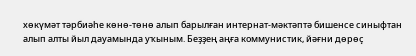хөкүмәт тәрбиәһе көнө-төнө алып барылған интернат-мәктәптә бишенсе синыфтан алып алты йыл дауамында уҡыным. Беҙҙең аңға коммунистик, йәғни дөрөҫ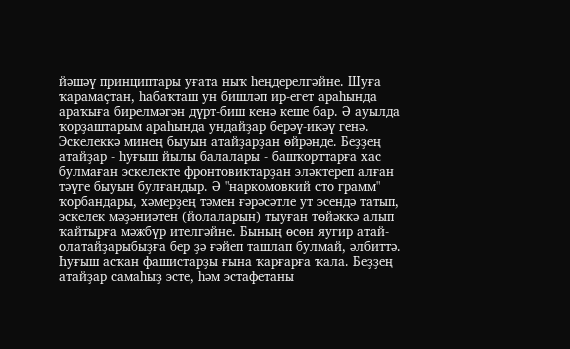йәшәү принциптары уғата ныҡ һеңдерелгәйне. Шуға ҡарамаҫтан, һабаҡташ ун бишләп ир-егет араһында араҡыға бирелмәгән дүрт-биш кенә кеше бар. Ә ауылда ҡорҙаштарым араһында ундайҙар берәү-икәү генә.
Эскелеккә минең быуын атайҙарҙан өйрәнде. Беҙҙең атайҙар - һуғыш йылы балалары - башҡорттарға хас булмаған эскелекте фронтовиктарҙан эләктереп алған тәүге быуын булғандыр. Ә "наркомовкий сто грамм" ҡорбандары, хәмерҙең тәмен ғәрәсәтле ут эсендә татып, эскелек мәҙәниәтен (йолаларын) тыуған төйәккә алып ҡайтырға мәжбүр ителгәйне. Бының өсөн яугир атай-олатайҙарыбыҙға бер ҙә ғәйеп ташлап булмай, әлбиттә. Һуғыш асҡан фашистарҙы ғына ҡарғарға ҡала. Беҙҙең атайҙар самаһыҙ эсте, һәм эстафетаны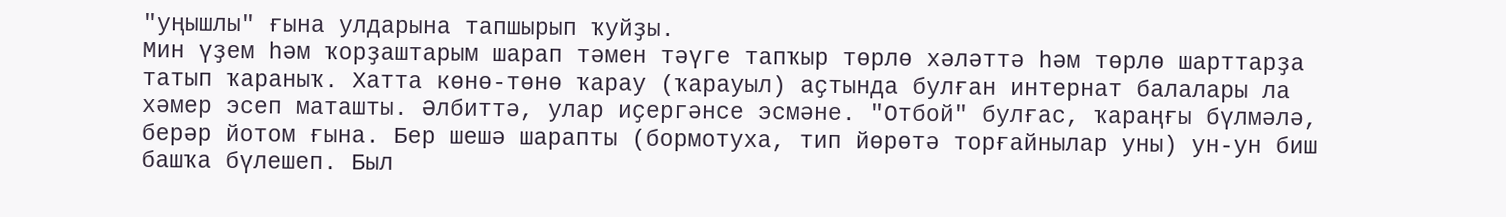"уңышлы" ғына улдарына тапшырып ҡуйҙы.
Мин үҙем һәм ҡорҙаштарым шарап тәмен тәүге тапҡыр төрлө хәләттә һәм төрлө шарттарҙа татып ҡараныҡ. Хатта көнө-төнө ҡарау (ҡарауыл) аҫтында булған интернат балалары ла хәмер эсеп маташты. Әлбиттә, улар иҫергәнсе эсмәне. "Отбой" булғас, ҡараңғы бүлмәлә, берәр йотом ғына. Бер шешә шарапты (бормотуха, тип йөрөтә торғайнылар уны) ун-ун биш башҡа бүлешеп. Был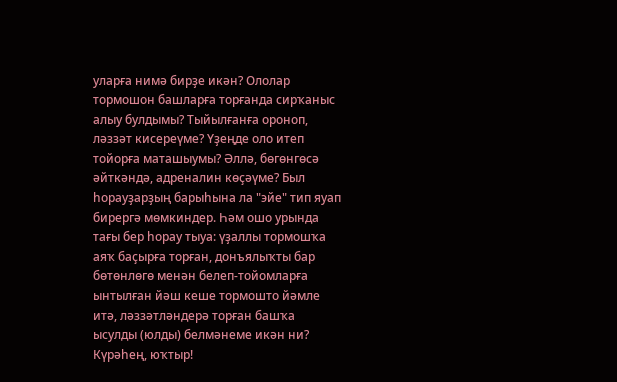уларға нимә бирҙе икән? Ололар тормошон башларға торғанда сирҡаныс алыу булдымы? Тыйылғанға ороноп, ләззәт кисереүме? Үҙеңде оло итеп тойорға маташыумы? Әллә, бөгөнгөсә әйткәндә, адреналин көҫәүме? Был һорауҙарҙың барыһына ла "эйе" тип яуап бирергә мөмкиндер. Һәм ошо урында тағы бер һорау тыуа: үҙаллы тормошҡа аяҡ баҫырға торған, донъялыҡты бар бөтөнлөгө менән белеп-тойомларға ынтылған йәш кеше тормошто йәмле итә, ләззәтләндерә торған башҡа ысулды (юлды) белмәнеме икән ни? Күрәһең, юҡтыр!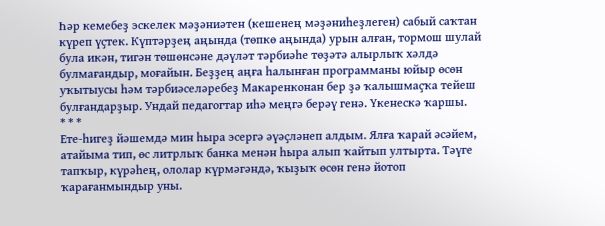Һәр кемебеҙ эскелек мәҙәниәтен (кешенең мәҙәниһеҙлеген) сабый саҡтан күреп үҫтек. Күптәрҙең аңында (төпкө аңында) урын алған, тормош шулай була икән, тигән төшөнсәне дәүләт тәрбиәһе төҙәтә алырлыҡ хәлдә булмағандыр, моғайын. Беҙҙең аңға һалынған программаны юйыр өсөн уҡытыусы һәм тәрбиәселәребеҙ Макаренконан бер ҙә ҡалышмаҫҡа тейеш булғандарҙыр. Ундай педагогтар иһә меңгә берәү генә. Үкенескә ҡаршы.
* * *
Ете-һигеҙ йәшемдә мин һыра эсергә әүәҫләнеп алдым. Ялға ҡарай әсәйем, атайыма тип, өс литрлыҡ банка менән һыра алып ҡайтып ултырта. Тәүге тапҡыр, күрәһең, ололар күрмәгәндә, ҡыҙыҡ өсөн генә йотоп ҡарағанмындыр уны.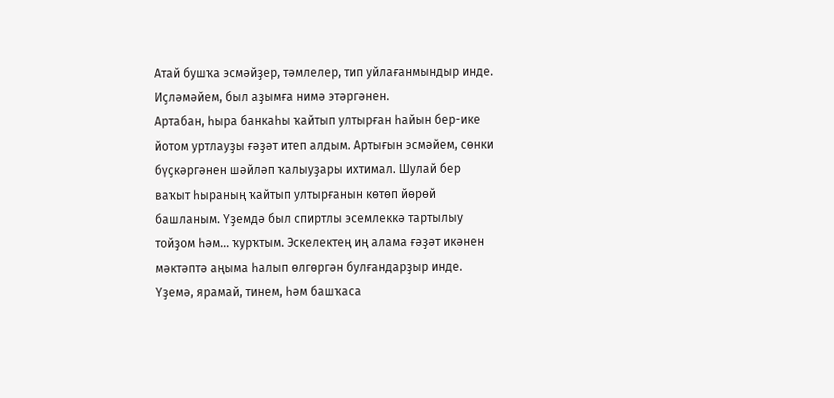Атай бушҡа эсмәйҙер, тәмлелер, тип уйлағанмындыр инде. Иҫләмәйем, был аҙымға нимә этәргәнен.
Артабан, һыра банкаһы ҡайтып ултырған һайын бер-ике йотом уртлауҙы ғәҙәт итеп алдым. Артығын эсмәйем, сөнки бүҫкәргәнен шәйләп ҡалыуҙары ихтимал. Шулай бер ваҡыт һыраның ҡайтып ултырғанын көтөп йөрөй башланым. Үҙемдә был спиртлы эсемлеккә тартылыу тойҙом һәм… ҡурҡтым. Эскелектең иң алама ғәҙәт икәнен мәктәптә аңыма һалып өлгөргән булғандарҙыр инде. Үҙемә, ярамай, тинем, һәм башҡаса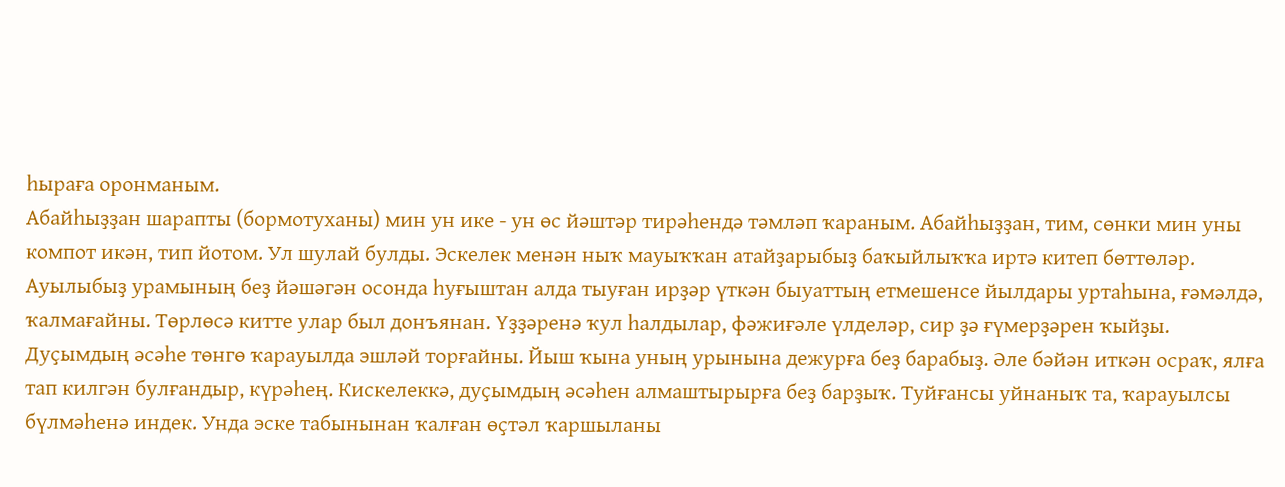һыраға оронманым.
Абайһыҙҙан шарапты (бормотуханы) мин ун ике - ун өс йәштәр тирәһендә тәмләп ҡараным. Абайһыҙҙан, тим, сөнки мин уны компот икән, тип йотом. Ул шулай булды. Эскелек менән ныҡ мауыҡҡан атайҙарыбыҙ баҡыйлыҡҡа иртә китеп бөттөләр. Ауылыбыҙ урамының беҙ йәшәгән осонда һуғыштан алда тыуған ирҙәр үткән быуаттың етмешенсе йылдары уртаһына, ғәмәлдә, ҡалмағайны. Төрлөсә китте улар был донъянан. Үҙҙәренә ҡул һалдылар, фәжиғәле үлделәр, сир ҙә ғүмерҙәрен ҡыйҙы.
Дуҫымдың әсәһе төнгө ҡарауылда эшләй торғайны. Йыш ҡына уның урынына дежурға беҙ барабыҙ. Әле бәйән иткән осраҡ, ялға тап килгән булғандыр, күрәһең. Кискелеккә, дуҫымдың әсәһен алмаштырырға беҙ барҙыҡ. Туйғансы уйнаныҡ та, ҡарауылсы бүлмәһенә индек. Унда эске табынынан ҡалған өҫтәл ҡаршыланы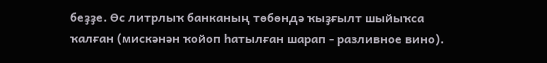беҙҙе. Өс литрлыҡ банканың төбөндә ҡыҙғылт шыйыҡса ҡалған (мискәнән ҡойоп һатылған шарап - разливное вино).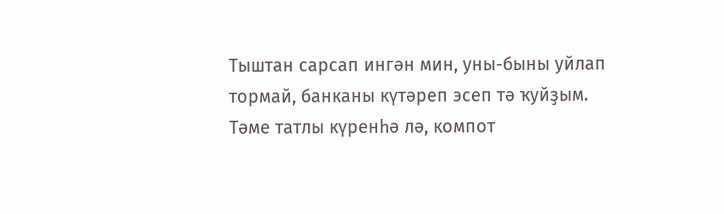Тыштан сарсап ингән мин, уны-быны уйлап тормай, банканы күтәреп эсеп тә ҡуйҙым. Тәме татлы күренһә лә, компот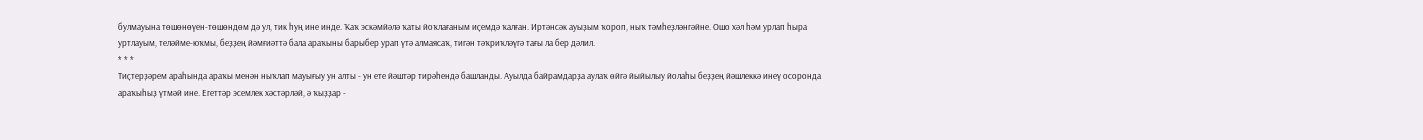булмауына төшөнөүен-төшөндөм дә ул, тик һуң ине инде. Ҡаҡ эскәмйәлә ҡаты йоҡлағаным иҫемдә ҡалған. Иртәнсәк ауыҙым ҡороп, ныҡ тәмһеҙләнгәйне. Ошо хәл һәм урлап һыра уртлауым, теләйме-юҡмы, беҙҙең йәмғиәттә бала араҡыны барыбер урап үтә алмаясаҡ, тигән тәҡриҡләүгә тағы ла бер дәлил.
* * *
Тиҫтерҙәрем араһында араҡы менән ныҡлап мауығыу ун алты - ун ете йәштәр тирәһендә башланды. Ауылда байрамдарҙа аулаҡ өйгә йыйылыу йолаһы беҙҙең йәшлеккә инеү осоронда араҡыһыҙ үтмәй ине. Егеттәр эсемлек хәстәрләй, ә ҡыҙҙар -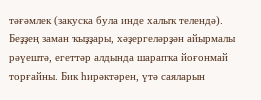тәғәмлек (закуска була инде халыҡ телендә). Беҙҙең заман ҡыҙҙары, хәҙергеләрҙән айырмалы рәүештә, егеттәр алдында шарапҡа йоғонмай торғайны. Бик һирәктәрен, үтә саяларын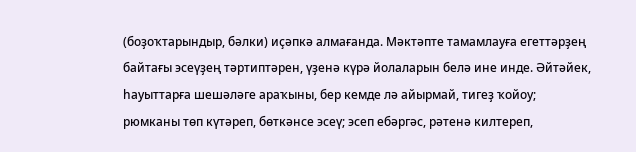(боҙоҡтарындыр, бәлки) иҫәпкә алмағанда. Мәктәпте тамамлауға егеттәрҙең байтағы эсеүҙең тәртиптәрен, үҙенә күрә йолаларын белә ине инде. Әйтәйек, һауыттарға шешәләге араҡыны, бер кемде лә айырмай, тигеҙ ҡойоу; рюмканы төп күтәреп, бөткәнсе эсеү; эсеп ебәргәс, рәтенә килтереп,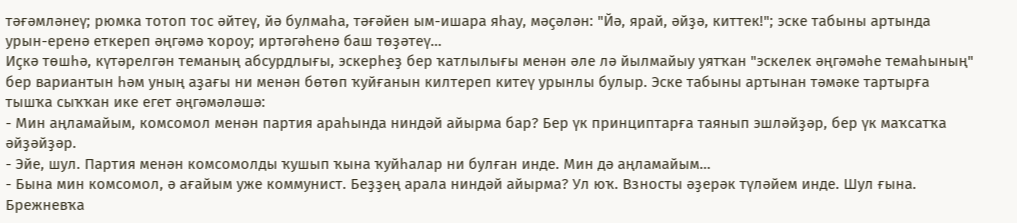тәғәмләнеү; рюмка тотоп тос әйтеү, йә булмаһа, тәғәйен ым-ишара яһау, мәҫәлән: "Йә, ярай, әйҙә, киттек!"; эске табыны артында урын-еренә еткереп әңгәмә ҡороу; иртәгәһенә баш төҙәтеү…
Иҫкә төшһә, күтәрелгән теманың абсурдлығы, эскерһеҙ бер ҡатлылығы менән әле лә йылмайыу уятҡан "эскелек әңгәмәһе темаһының" бер вариантын һәм уның аҙағы ни менән бөтөп ҡуйғанын килтереп китеү урынлы булыр. Эске табыны артынан тәмәке тартырға тышҡа сыҡҡан ике егет әңгәмәләшә:
- Мин аңламайым, комсомол менән партия араһында ниндәй айырма бар? Бер үк принциптарға таянып эшләйҙәр, бер үк маҡсатҡа әйҙәйҙәр.
- Эйе, шул. Партия менән комсомолды ҡушып ҡына ҡуйһалар ни булған инде. Мин дә аңламайым…
- Бына мин комсомол, ә ағайым уже коммунист. Беҙҙең арала ниндәй айырма? Ул юҡ. Взносты әҙерәк түләйем инде. Шул ғына. Брежневҡа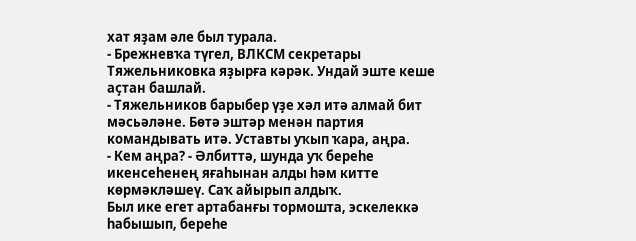хат яҙам әле был турала.
- Брежневҡа түгел, ВЛКСМ секретары Тяжельниковка яҙырға кәрәк. Ундай эште кеше аҫтан башлай.
- Тяжельников барыбер үҙе хәл итә алмай бит мәсьәләне. Бөтә эштәр менән партия командывать итә. Уставты уҡып ҡара, аңра.
- Кем аңра? - Әлбиттә, шунда уҡ береһе икенсеһенең яғаһынан алды һәм китте көрмәкләшеү. Саҡ айырып алдыҡ.
Был ике егет артабанғы тормошта, эскелеккә һабышып, береһе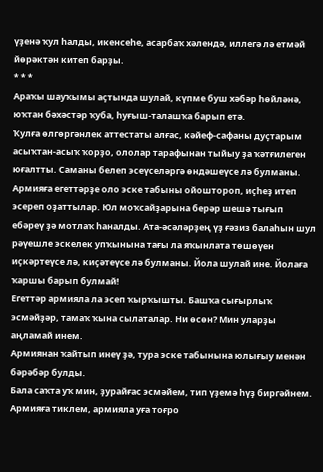үҙенә ҡул һалды, икенсеһе, асарбаҡ хәлендә, иллегә лә етмәй йөрәктән китеп барҙы.
* * *
Араҡы шауҡымы аҫтында шулай, күпме буш хәбәр һөйләнә, юҡтан бәхәстәр ҡуба, һуғыш-талашҡа барып етә.
Ҡулға өлгөргәнлек аттестаты алғас, кәйеф-сафаны дуҫтарым асыҡтан-асыҡ ҡорҙо, ололар тарафынан тыйыу ҙа ҡәтғилеген юғалтты. Саманы белеп эсеүселәргә өндәшеүсе лә булманы.
Армияға егеттәрҙе оло эске табыны ойоштороп, иҫһеҙ итеп эсереп оҙаттылар. Юл моҡсайҙарына берәр шешә тығып ебәреү ҙә мотлаҡ һаналды. Ата-әсәләрҙең үҙ ғәзиз балаһын шул рәүешле эскелек упҡынына тағы ла яҡынлата төшөүен иҫкәртеүсе лә, киҫәтеүсе лә булманы. Йола шулай ине. Йолаға ҡаршы барып булмай!
Егеттәр армияла ла эсеп ҡырҡышты. Башҡа сығырлыҡ эсмәйҙәр, тамаҡ ҡына сылаталар. Ни өсөн? Мин уларҙы аңламай инем.
Армиянан ҡайтып инеү ҙә, тура эске табынына юлығыу менән бәрәбәр булды.
Бала саҡта уҡ мин, ҙурайғас эсмәйем, тип үҙемә һүҙ биргәйнем. Армияға тиклем, армияла уға тоғро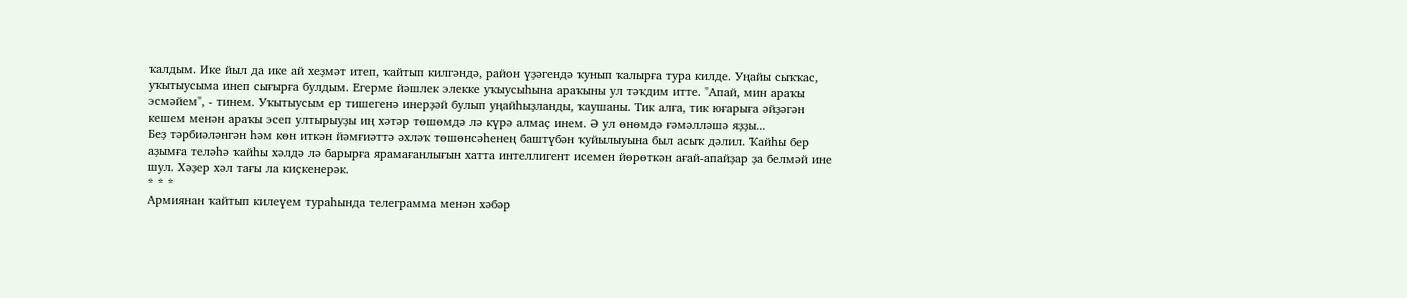ҡалдым. Ике йыл да ике ай хеҙмәт итеп, ҡайтып килгәндә, район үҙәгендә ҡунып ҡалырға тура килде. Уңайы сыҡҡас, уҡытыусыма инеп сығырға булдым. Егерме йәшлек элекке уҡыусыһына араҡыны ул тәҡдим итте. "Апай, мин араҡы эсмәйем", - тинем. Уҡытыусым ер тишегенә инерҙәй булып уңайһыҙланды, ҡаушаны. Тик алға, тик юғарыға әйҙәгән кешем менән араҡы эсеп ултырыуҙы иң хәтәр төшөмдә лә күрә алмаҫ инем. Ә ул өнөмдә ғәмәлләшә яҙҙы...
Беҙ тәрбиәләнгән һәм көн иткән йәмғиәттә әхләҡ төшөнсәһенең баштүбән ҡуйылыуына был асыҡ дәлил. Ҡайһы бер аҙымға теләһә ҡайһы хәлдә лә барырға ярамағанлығын хатта интеллигент исемен йөрөткән ағай-апайҙар ҙа белмәй ине шул. Хәҙер хәл тағы ла киҫкенерәк.
* * *
Армиянан ҡайтып килеүем тураһында телеграмма менән хәбәр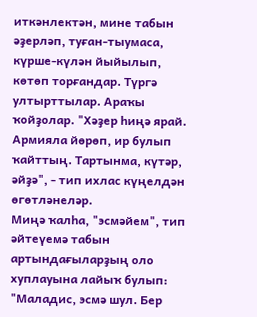иткәнлектән, мине табын әҙерләп, туған-тыумаса, күрше-күлән йыйылып, көтөп торғандар. Түргә ултырттылар. Араҡы ҡойҙолар. "Хәҙер һиңә ярай. Армияла йөрөп, ир булып ҡайттың. Тартынма, күтәр, әйҙә", - тип ихлас күңелдән өгөтләнеләр.
Миңә ҡалһа, "эсмәйем", тип әйтеүемә табын артындағыларҙың оло хуплауына лайыҡ булып: "Маладис, эсмә шул. Бер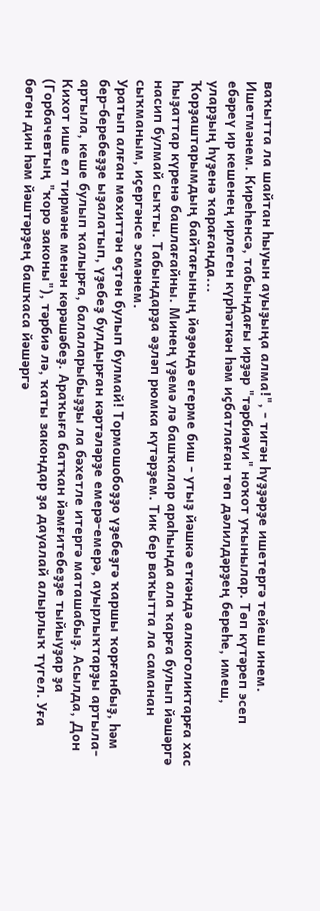ваҡытта ла шайтан һыуын ауыҙыңа алма!", - тигән һүҙҙәрҙе ишетергә тейеш инем. Ишетмәнем. Киреһенсә, табындағы ирҙәр "тәрбиәүи" ноҡот уҡынылар. Төп күтәреп эсеп ебәреү ир кешенең ирлеген күрһәткән һәм иҫбатлаған төп дәлилдәрҙең береһе, имеш, уларҙың һүҙенә ҡарағанда...
Ҡорҙаштарымдың байтағының йөҙөндә егерме биш - утыҙ йәшкә еткәндә алкоголиктарға хас һыҙаттар күренә башлағайны. Минең үҙемә лә башҡалар араһында ала ҡарға булып йәшәргә насип булмай сыҡты. Табындарҙа әҙләп рюмка күтәрҙем. Тик бер ваҡытта ла саманан сыҡманым, иҫергәнсе эсмәнем.
Уратып алған мөхиттән өҫтөн булып булмай! Тормошобоҙҙо үҙебеҙгә ҡаршы ҡорғанбыҙ, һәм бер-беребеҙҙе ыҙалатып, үҙебеҙ булдырған кәртәләрҙе емерә-емерә, ауырлыҡтарҙы артыла-артыла, кеше булып ҡалырға, балаларыбыҙҙы ла бәхетле итергә маташабыҙ. Асылда, Дон Кихот ише ел тирмәне менән көрәшәбеҙ. Араҡыға батҡан йәмғитебеҙҙе тыйыуҙар ҙа (Горбачевтың "ҡоро законы"), тәрбиә лә, ҡаты закондар ҙа дауалай алырлыҡ түгел. Уға бөгөн дин һәм йәштәрҙең башҡаса йәшәргә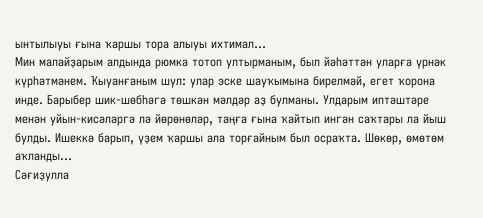ынтылыуы ғына ҡаршы тора алыуы ихтимал...
Мин малайҙарым алдында рюмка тотоп ултырманым, был йәһәттән уларға үрнәк күрһәтмәнем. Ҡыуанғаным шул: улар эске шауҡымына бирелмәй, егет ҡорона инде. Барыбер шик-шөбһәгә төшкән мәлдәр аҙ булманы. Улдарым иптәштәре менән уйын-кисәләргә лә йөрөнөләр, таңға ғына ҡайтып ингән саҡтары ла йыш булды. Ишеккә барып, үҙем ҡаршы ала торғайным был осраҡта. Шөкөр, өмөтөм аҡланды...
Сәғиҙулла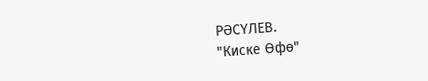РӘСҮЛЕВ.
"Киске Өфө"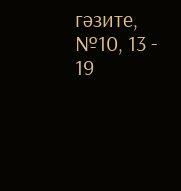гәзите, №10, 13 - 19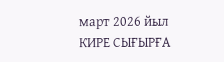март 2026 йыл
КИРЕ СЫҒЫРҒА